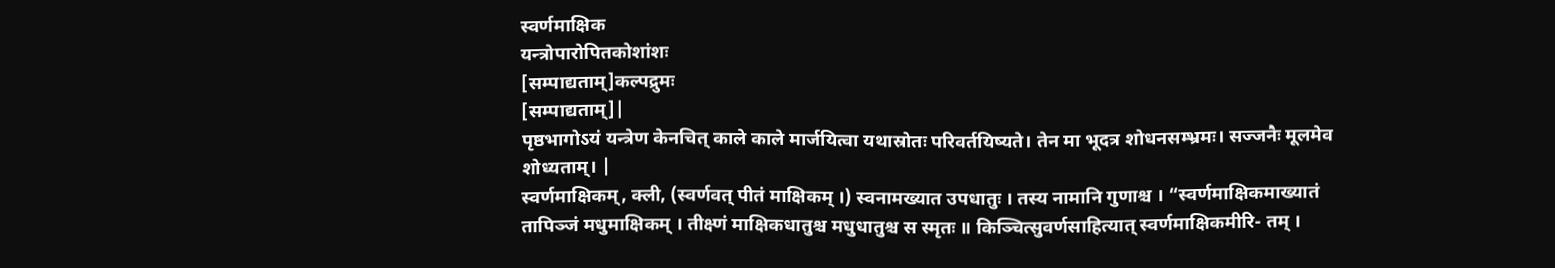स्वर्णमाक्षिक
यन्त्रोपारोपितकोशांशः
[सम्पाद्यताम्]कल्पद्रुमः
[सम्पाद्यताम्]|
पृष्ठभागोऽयं यन्त्रेण केनचित् काले काले मार्जयित्वा यथास्रोतः परिवर्तयिष्यते। तेन मा भूदत्र शोधनसम्भ्रमः। सज्जनैः मूलमेव शोध्यताम्। |
स्वर्णमाक्षिकम्, क्ली, (स्वर्णवत् पीतं माक्षिकम् ।) स्वनामख्यात उपधातुः । तस्य नामानि गुणाश्च । “स्वर्णमाक्षिकमाख्यातं तापिञ्जं मधुमाक्षिकम् । तीक्ष्णं माक्षिकधातुश्च मधुधातुश्च स स्मृतः ॥ किञ्चित्सुवर्णसाहित्यात् स्वर्णमाक्षिकमीरि- तम् ।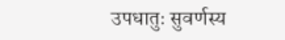उपधातुः सुवर्णस्य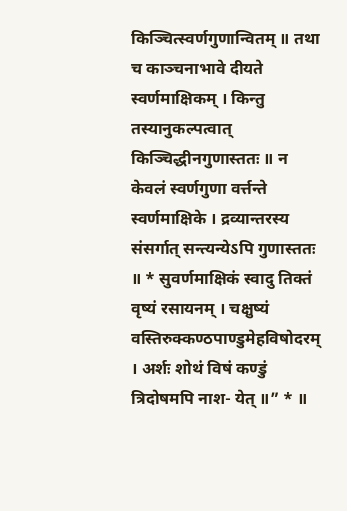किञ्चित्स्वर्णगुणान्वितम् ॥ तथा च काञ्चनाभावे दीयते स्वर्णमाक्षिकम् । किन्तु तस्यानुकल्पत्वात् किञ्चिद्धीनगुणास्ततः ॥ न केवलं स्वर्णगुणा वर्त्तन्ते स्वर्णमाक्षिके । द्रव्यान्तरस्य संसर्गात् सन्त्यन्येऽपि गुणास्ततः ॥ * सुवर्णमाक्षिकं स्वादु तिक्तं वृष्यं रसायनम् । चक्षुष्यं वस्तिरुक्कण्ठपाण्डुमेहविषोदरम् । अर्शः शोथं विषं कण्डुं त्रिदोषमपि नाश- येत् ॥” * ॥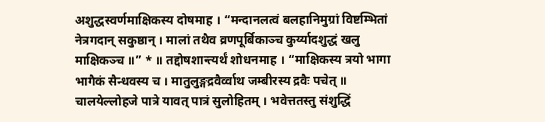अशुद्धस्वर्णमाक्षिकस्य दोषमाह । “मन्दानलत्वं बलहानिमुग्रां विष्टम्भितां नेत्रगदान् सकुष्ठान् । मालां तथैव व्रणपूर्बिकाञ्च कुर्य्यादशुद्धं खलु माक्षिकञ्च ॥” * ॥ तद्दोषशान्त्यर्थं शोधनमाह । “माक्षिकस्य त्रयो भागा भागैकं सैन्धवस्य च । मातुलुङ्गद्रवैर्व्वाथ जम्बीरस्य द्रवैः पचेत् ॥ चालयेल्लोहजे पात्रे यावत् पात्रं सुलोहितम् । भवेत्ततस्तु संशुद्धिं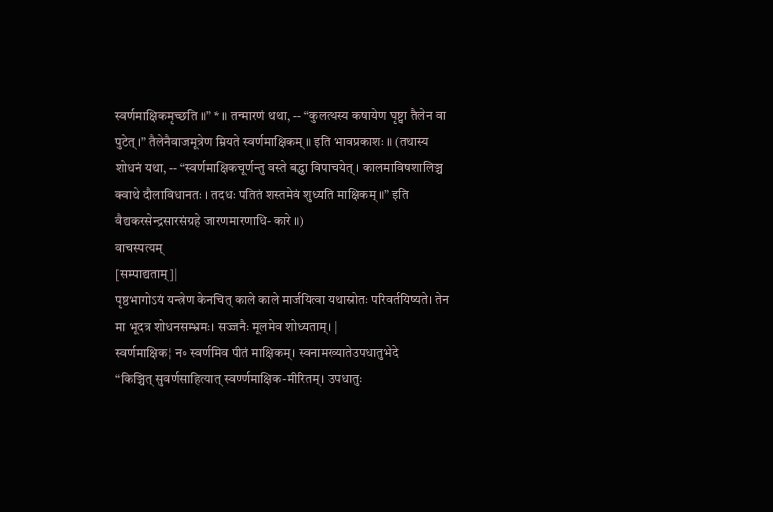स्वर्णमाक्षिकमृच्छति ॥” * ॥ तन्मारणं थथा, -- “कुलत्थस्य कषायेण घृष्ट्वा तैलेन वा पुटेत् ।” तैलेनैवाजमूत्रेण म्रियते स्वर्णमाक्षिकम् ॥ इति भावप्रकाशः ॥ (तथास्य शोधनं यथा, -- “स्वर्णमाक्षिकचूर्णन्तु वस्ते बद्ध्वा विपाचयेत् । कालमाविषशालिञ्च क्वाथे दौलाविधानतः । तदधः पतितं शस्तमेवं शुध्यति माक्षिकम् ॥” इति वैद्यकरसेन्द्रसारसंग्रहे जारणमारणाधि- कारे ॥)
वाचस्पत्यम्
[सम्पाद्यताम्]|
पृष्ठभागोऽयं यन्त्रेण केनचित् काले काले मार्जयित्वा यथास्रोतः परिवर्तयिष्यते। तेन मा भूदत्र शोधनसम्भ्रमः। सज्जनैः मूलमेव शोध्यताम्। |
स्वर्णमाक्षिक¦ न॰ स्वर्णमिव पीतं माक्षिकम्। स्वनामख्यातेउपधातुभेदे
“किञ्चित् सुवर्णसाहित्यात् स्वर्ण्णमाक्षिक-मीरितम्। उपधातुः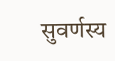सुवर्णस्य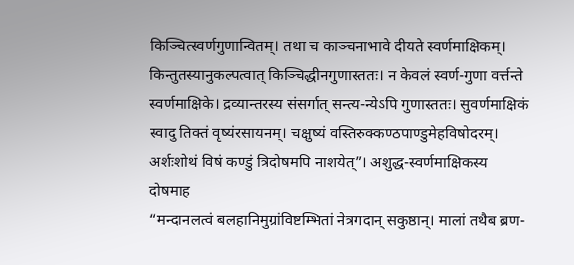किञ्चित्स्वर्णगुणान्वितम्। तथा च काञ्चनाभावे दीयते स्वर्णमाक्षिकम्। किन्तुतस्यानुकल्पत्वात् किञ्चिद्धीनगुणास्ततः। न केवलं स्वर्ण-गुणा वर्त्तन्ते स्वर्णमाक्षिके। द्रव्यान्तरस्य संसर्गात् सन्त्य-न्येऽपि गुणास्ततः। सुवर्णमाक्षिकं स्वादु तिक्तं वृष्यंरसायनम्। चक्षुष्यं वस्तिरुक्कण्ठपाण्डुमेहविषोदरम्। अर्शःशोथं विषं कण्डुं त्रिदोषमपि नाशयेत्”। अशुद्ध-स्वर्णमाक्षिकस्य दोषमाह
“मन्दानलत्वं बलहानिमुग्रांविष्टम्भितां नेत्रगदान् सकुष्ठान्। मालां तथैब ब्रण-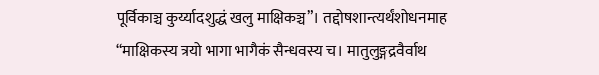पूर्विकाञ्च कुर्य्यादशुद्धं खलु माक्षिकञ्च”। तद्दोषशान्त्यर्थंशोधनमाह
“माक्षिकस्य त्रयो भागा भागैकं सैन्धवस्य च। मातुलुङ्गद्रवैर्वाथ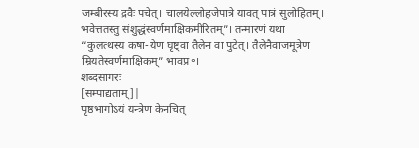जम्बीरस्य द्रवैः पचेत्। चालयेल्लोहजेपात्रे यावत् पात्रं सुलोहितम्। भवेत्ततस्तु संशुद्धंस्वर्णमाक्षिकमीरितम्”। तन्मारणं यथा
“कुलत्थस्य कषा-येण घृष्ट्वा तैलेन वा पुटेत्। तैलेनैवाजमूत्रेण म्रियतेस्वर्णमाक्षिकम्” भावप्र॰।
शब्दसागरः
[सम्पाद्यताम्]|
पृष्ठभागोऽयं यन्त्रेण केनचित्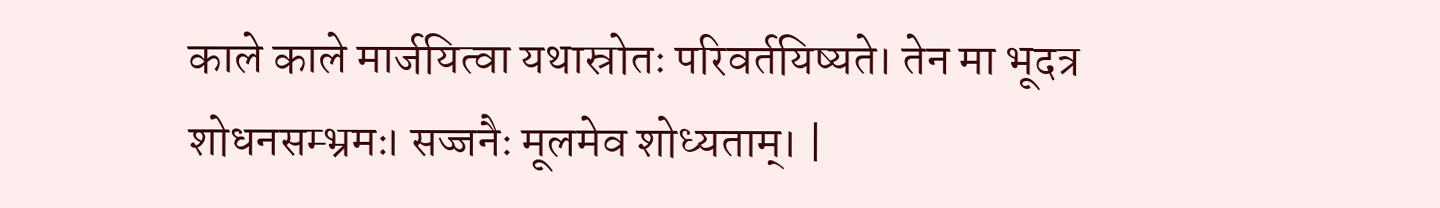काले काले मार्जयित्वा यथास्रोतः परिवर्तयिष्यते। तेन मा भूदत्र शोधनसम्भ्रमः। सज्जनैः मूलमेव शोध्यताम्। |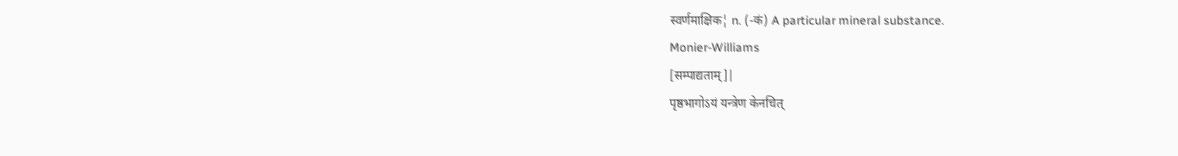स्वर्णमाक्षिक¦ n. (-कं) A particular mineral substance.
Monier-Williams
[सम्पाद्यताम्]|
पृष्ठभागोऽयं यन्त्रेण केनचित्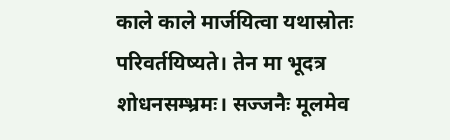काले काले मार्जयित्वा यथास्रोतः परिवर्तयिष्यते। तेन मा भूदत्र शोधनसम्भ्रमः। सज्जनैः मूलमेव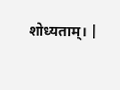शोध्यताम्। |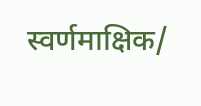स्वर्णमाक्षिक/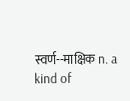स्वर्ण--माक्षिक n. a kind of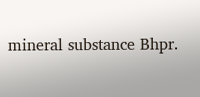mineral substance Bhpr.